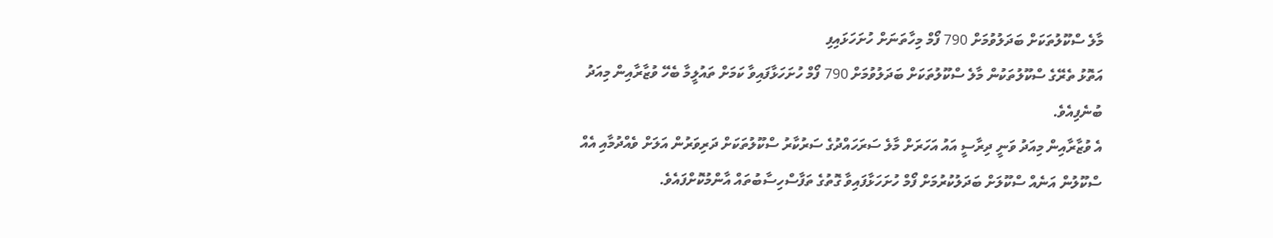މާލެ ސްކޫލުތަކަށް ބަދަލުވުމަށް 790 ފޯމް މިހާތަނަށް ހުށަހަޅައިފި
އަތޮޅު ތެރޭގެ ސްކޫލުތަކުން މާލެ ސްކޫލުތަކަށް ބަދަލުވުމަށް 790 ފޯމް ހުށަހަޅާފައިވާ ކަމަށް ތައުލީމާ ބެހޭ ވުޒާރާއިން މިއަދު ބުނެފިއެވެ.
އެ ވުޒާރާއިން މިއަދު ވަނީ ދިރާސީ އައު އަހަރަށް މާލެ ސަރަހައްދުގެ ސަރުކާރު ސްކޫލުތަކަށް ދަރިވަރުން އަލަށް ވެއްދުމާއި އެއް ސްކޫލުން އަނެއް ސްކޫލަށް ބަދަލުކުރުމަށް ފޯމް ހުށަހަޅާފައިވާ ގޮތުގެ ތަފާސްހިސާބުތައް އާންމުކޮށްފައެވެ.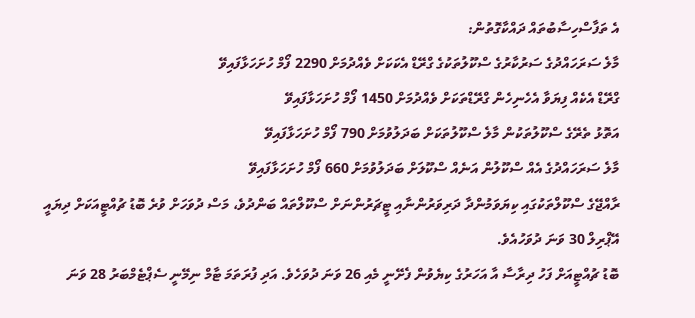އެ ތަފާސްހިސާބުތައް ދައްކާގޮތުން:
މާލެ ސަރަހައްދުގެ ސަރުކާރުގެ ސްކޫލުތަކުގެ ގްރޭޑް އެކަކަށް ވެއްދުމަށް 2290 ފޯމް ހުށަހަޅާފައިވޭ
ގްރޭޑް އެކެއް ފިޔަވާ އެހެނިހެން ގްރޭޑްތަކަށް ވެއްދުމަށް 1450 ފޯމް ހުށަހަޅާފައިވޭ
އަތޮޅު ތެރޭގެ ސްކޫލުތަކުން މާލެ ސްކޫލުތަކަށް ބަދަލުވުމަށް 790 ފޯމް ހުށަހަޅާފައިވޭ
މާލެ ސަރަހައްދުގެ އެއް ސްކޫލުން އަނެއް ސްކޫލަށް ބަދަލުވުމަށް 660 ފޯމް ހުށަހަޅާފައިވޭ
ރާއްޖޭގެ ސްކޫލްތަކުގައި ކިޔަވަމުންދާ ދަރިވަރުންނާއި ޓީޗަރުންނަށް ސްކޫލްތައް ބަންދުވެ، މަސް ދުވަހަށް ވުރެ ބޮޑު ޗުއްޓީއަކަށް ދިޔައީ އޭޕްރިލް 30 ވަނަ ދުވަހުއެވެ.
ބޮޑު ޗުއްޓީއަށް ފަހު ދިރާސާ އާ އަހަރުގެ ކިޔެވުން ފެށޭނީ މެއި 26 ވަނަ ދުވަހެވެ. އަދި ފުރަތަމަ ޓާމް ނިމޭނީ ސެޕްޓެމްބަރު 28 ވަނަ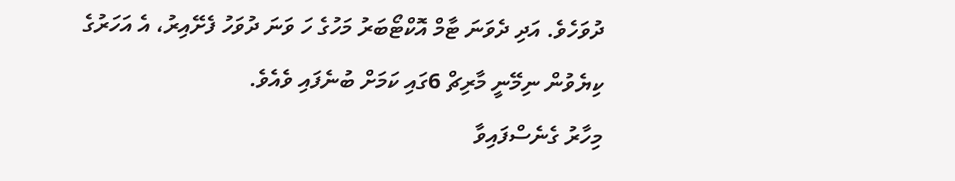ދުވަހެވެ. އަދި ދެވަނަ ޓާމް އޮކްޓޯބަރު މަހުގެ ހަ ވަނަ ދުވަހު ފެށޭއިރު، އެ އަހަރުގެ ކިޔެވުން ނިމޭނީ މާރިޗް 6ގައި ކަމަށް ބުނެފައި ވެއެވެ.
މިހާރު ގެނެސްފައިވާ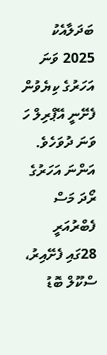ބަދަލާއެކު 2025 ވަނަ އަހަރުގެ ކިޔެވުން ފެށޭނީ އޭޕްރިލް ހަ ވަނަ ދުވަހެވެ.
އަންނަ އަހަރުގެ ރޯދަ މަސް ފެބްރުއަރީ 28ގައި ފެށޭއިރު، ސްކޫލް ބޮޑު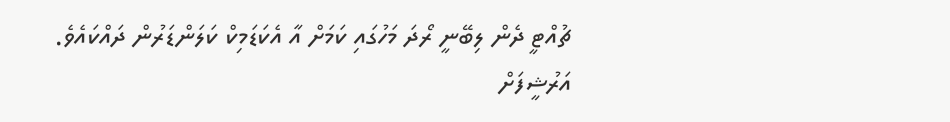ޗުއްޓީ ދެން ލިބޭނީ ރޯދަ މަހުގައި ކަމަށް އާ އެކަޑަމިކް ކަލަންޑަރުން ދައްކައެވެ.
އަރުޝީފަށް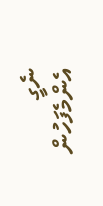ނެގީ
އެންމެފަހުން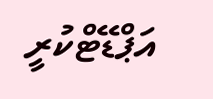އަޕްޑޭޓްކުރީ